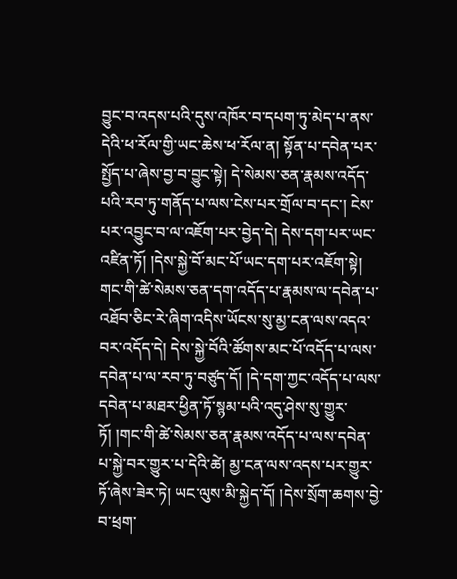བྱུང་བ་འདས་པའི་དུས་འཁོར་བ་དཔག་ཏུ་མེད་པ་ནས་དེའི་ཕ་རོལ་གྱི་ཡང་ཆེས་ཕ་རོལ་ན། སྟོན་པ་དབེན་པར་སྤྱོད་པ་ཞེས་བྱ་བ་བྱུང་སྟེ། དེ་སེམས་ཅན་རྣམས་འདོད་པའི་རབ་ཏུ་གནོད་པ་ལས་ངེས་པར་གྲོལ་བ་དང་། ངེས་པར་འབྱུང་བ་ལ་འཇོག་པར་བྱེད་དེ། དེས་དག་པར་ཡང་འཛིན་ཏོ། །དེས་སྐྱེ་བོ་མང་པོ་ཡང་དག་པར་འཇོག་སྟེ། གང་གི་ཚེ་སེམས་ཅན་དག་འདོད་པ་རྣམས་ལ་དབེན་པ་འཐོབ་ཅིང་རེ་ཞིག་འདིས་ཡོངས་སུ་མྱ་ངན་ལས་འདའ་བར་འདོད་དེ། དེས་སྐྱེ་བོའི་ཚོགས་མང་པོ་འདོད་པ་ལས་དབེན་པ་ལ་རབ་ཏུ་བཙུད་དོ། །དེ་དག་ཀྱང་འདོད་པ་ལས་དབེན་པ་མཐར་ཕྱིན་ཏོ་སྙམ་པའི་འདུ་ཤེས་སུ་གྱུར་ཏོ། །གང་གི་ཚེ་སེམས་ཅན་རྣམས་འདོད་པ་ལས་དབེན་པ་སྐྱེ་བར་གྱུར་པ་དེའི་ཚེ། མྱ་ངན་ལས་འདས་པར་གྱུར་ཏོ་ཞེས་ཟེར་ཏེ། ཡང་ལུས་མི་སྐྱེད་དོ། །དེས་སྲོག་ཆགས་བྱེ་བ་ཕྲག་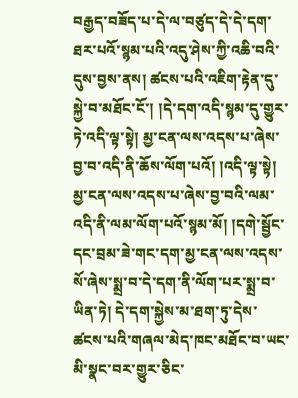བརྒྱད་བཟོད་པ་དེ་ལ་བཙུད་དེ་དེ་དག་ཐར་པའོ་སྙམ་པའི་འདུ་ཤེས་ཀྱི་འཆི་བའི་དུས་བྱས་ནས། ཚངས་པའི་འཇིག་རྟེན་དུ་སྐྱེ་བ་མཐོང་ངོ་། །དེ་དག་འདི་སྙམ་དུ་གྱུར་ཏེ་འདི་ལྟ་སྟེ། མྱ་ངན་ལས་འདས་པ་ཞེས་བྱ་བ་འདི་ནི་ཆོས་ལོག་པའོ། །འདི་ལྟ་སྟེ། མྱ་ངན་ལས་འདས་པ་ཞེས་བྱ་བའི་ལམ་འདི་ནི་ལམ་ལོག་པའོ་སྙམ་མོ། །དགེ་སྦྱོང་དང་བྲམ་ཟེ་གང་དག་མྱ་ངན་ལས་འདས་སོ་ཞེས་སྨྲ་བ་དེ་དག་ནི་ལོག་པར་སྨྲ་བ་ཡིན་ཏེ། དེ་དག་སྐྱེས་མ་ཐག་ཏུ་དེས་ཚངས་པའི་གཞལ་མེད་ཁང་མཐོང་བ་ཡང་མི་སྣང་བར་གྱུར་ཅིང་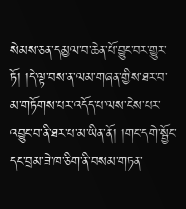སེམས་ཅན་དམྱལ་བ་ཆེན་པོ་བྱུང་བར་གྱུར་ཏོ། །དེ་ལྟ་བས་ན་ལམ་གཞན་གྱིས་ཐར་བ་མ་གཏོགས་པར་འདོད་པ་ལས་ངེས་པར་འབྱུང་བ་ནི་ཐར་པ་མ་ཡིན་ནོ། །གང་དགེ་སྦྱོང་དང་བྲམ་ཟེ་ཁ་ཅིག་ནི་བསམ་གཏན་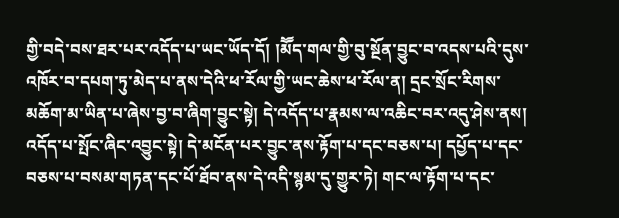གྱི་བདེ་བས་ཐར་པར་འདོད་པ་ཡང་ཡོད་དོ། །མཽད་གལ་གྱི་བུ་སྔོན་བྱུང་བ་འདས་པའི་དུས་འཁོར་བ་དཔག་ཏུ་མེད་པ་ནས་དེའི་ཕ་རོལ་གྱི་ཡང་ཆེས་ཕ་རོལ་ན། དྲང་སྲོང་རིགས་མཆོག་མ་ཡིན་པ་ཞེས་བྱ་བ་ཞིག་བྱུང་སྟེ། དེ་འདོད་པ་རྣམས་ལ་འཆིང་བར་འདུ་ཤེས་ནས། འདོད་པ་སྤོང་ཞིང་འབྱུང་སྟེ། དེ་མངོན་པར་བྱུང་ནས་རྟོག་པ་དང་བཅས་པ། དཔྱོད་པ་དང་བཅས་པ་བསམ་གཏན་དང་པོ་ཐོབ་ནས་དེ་འདི་སྙམ་དུ་གྱུར་ཏེ། གང་ལ་རྟོག་པ་དང་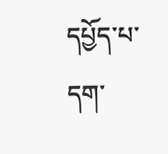དཔྱོད་པ་དག་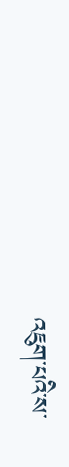འཇུག་པའི་ས་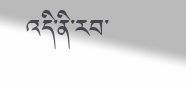འདི་ནི་རབ་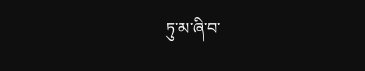ཏུ་མ་ཞི་བ་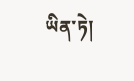ཡིན་ཏེ།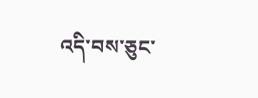འདི་བས་ཅུང་